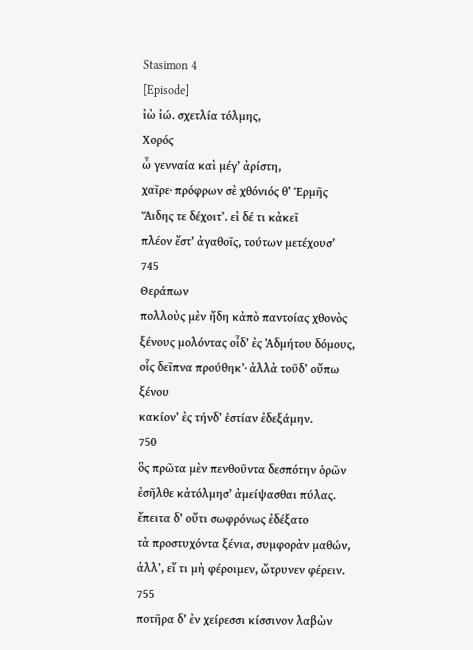Stasimon 4
[Episode]
ἰὼ ἰώ. σχετλία τόλμης,
Χορός
ὦ γενναία καὶ μέγ’ ἀρίστη,
χαῖρε· πρόφρων σὲ χθόνιός θ’ Ἑρμῆς
Ἅιδης τε δέχοιτʼ. εἰ δέ τι κἀκεῖ
πλέον ἔστ’ ἀγαθοῖς, τούτων μετέχουσ’
745
Θεράπων
πολλοὺς μὲν ἤδη κἀπὸ παντοίας χθονὸς
ξένους μολόντας οἶδ’ ἐς Ἀδμήτου δόμους,
οἷς δεῖπνα προύθηκʼ· ἀλλὰ τοῦδ’ οὔπω ξένου
κακίον’ ἐς τήνδ’ ἑστίαν ἐδεξάμην.
750
ὃς πρῶτα μὲν πενθοῦντα δεσπότην ὁρῶν
ἐσῆλθε κἀτόλμησ’ ἀμείψασθαι πύλας.
ἔπειτα δ’ οὔτι σωφρόνως ἐδέξατο
τὰ προστυχόντα ξένια, συμφορὰν μαθών,
ἀλλʼ, εἴ τι μὴ φέροιμεν, ὤτρυνεν φέρειν.
755
ποτῆρα δ’ ἐν χείρεσσι κίσσινον λαβὼν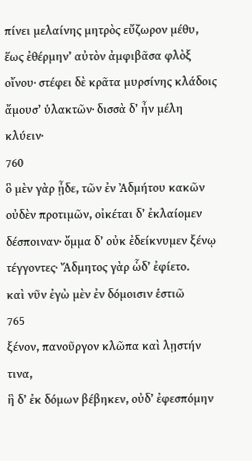πίνει μελαίνης μητρὸς εὔζωρον μέθυ,
ἕως ἐθέρμην’ αὐτὸν ἀμφιβᾶσα φλὸξ
οἴνου· στέφει δὲ κρᾶτα μυρσίνης κλάδοις
ἄμουσ’ ὑλακτῶν· δισσὰ δ’ ἦν μέλη κλύειν·
760
ὃ μὲν γὰρ ᾖδε, τῶν ἐν Ἀδμήτου κακῶν
οὐδὲν προτιμῶν, οἰκέται δ’ ἐκλαίομεν
δέσποιναν· ὄμμα δ’ οὐκ ἐδείκνυμεν ξένῳ
τέγγοντες· Ἄδμητος γὰρ ὧδ’ ἐφίετο.
καὶ νῦν ἐγὼ μὲν ἐν δόμοισιν ἑστιῶ
765
ξένον, πανοῦργον κλῶπα καὶ λῃστήν τινα,
ἣ δ’ ἐκ δόμων βέβηκεν, οὐδ’ ἐφεσπόμην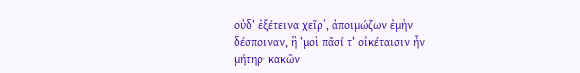οὐδ’ ἐξέτεινα χεῖρʼ, ἀποιμώζων ἐμὴν
δέσποιναν, ἣ ’μοὶ πᾶσί τ’ οἰκέταισιν ἦν
μήτηρ· κακῶν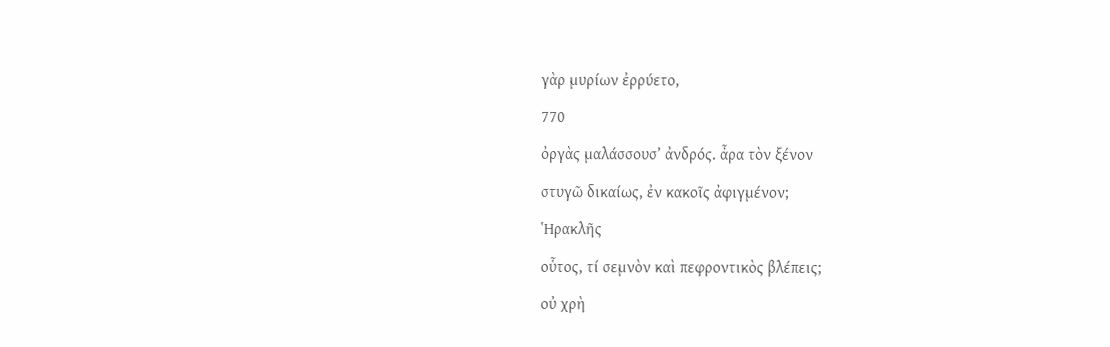γὰρ μυρίων ἐρρύετο,
770
ὀργὰς μαλάσσουσ’ ἀνδρός. ἆρα τὸν ξένον
στυγῶ δικαίως, ἐν κακοῖς ἀφιγμένον;
Ἡρακλῆς
οὗτος, τί σεμνὸν καὶ πεφροντικὸς βλέπεις;
οὐ χρὴ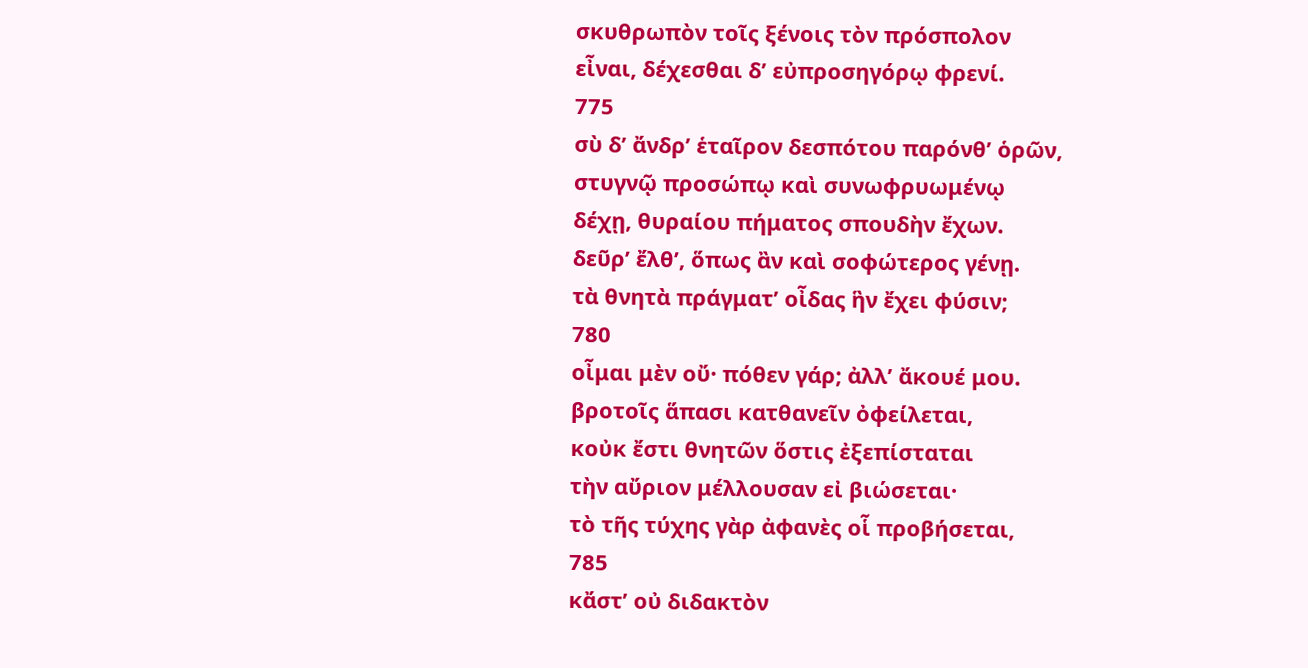σκυθρωπὸν τοῖς ξένοις τὸν πρόσπολον
εἶναι, δέχεσθαι δ’ εὐπροσηγόρῳ φρενί.
775
σὺ δ’ ἄνδρ’ ἑταῖρον δεσπότου παρόνθ’ ὁρῶν,
στυγνῷ προσώπῳ καὶ συνωφρυωμένῳ
δέχῃ, θυραίου πήματος σπουδὴν ἔχων.
δεῦρ’ ἔλθʼ, ὅπως ἂν καὶ σοφώτερος γένῃ.
τὰ θνητὰ πράγματ’ οἶδας ἣν ἔχει φύσιν;
780
οἶμαι μὲν οὔ· πόθεν γάρ; ἀλλ’ ἄκουέ μου.
βροτοῖς ἅπασι κατθανεῖν ὀφείλεται,
κοὐκ ἔστι θνητῶν ὅστις ἐξεπίσταται
τὴν αὔριον μέλλουσαν εἰ βιώσεται·
τὸ τῆς τύχης γὰρ ἀφανὲς οἷ προβήσεται,
785
κἄστ’ οὐ διδακτὸν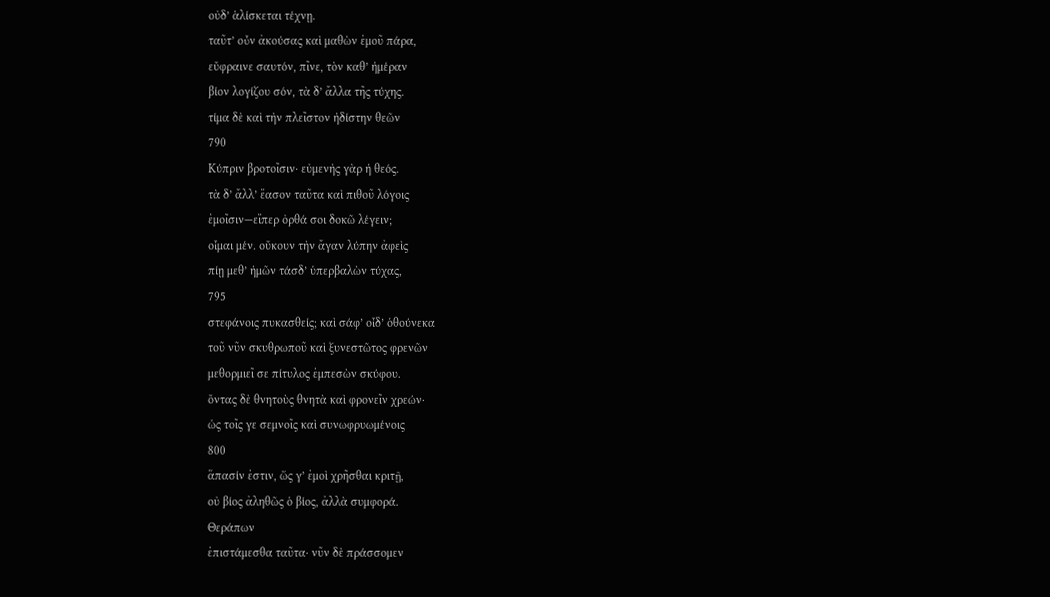οὐδ’ ἁλίσκεται τέχνῃ.
ταῦτ’ οὖν ἀκούσας καὶ μαθὼν ἐμοῦ πάρα,
εὔφραινε σαυτόν, πῖνε, τὸν καθ’ ἡμέραν
βίον λογίζου σόν, τὰ δ’ ἄλλα τῆς τύχης.
τίμα δὲ καὶ τὴν πλεῖστον ἡδίστην θεῶν
790
Κύπριν βροτοῖσιν· εὐμενὴς γὰρ ἡ θεός.
τὰ δ’ ἄλλ’ ἔασον ταῦτα καὶ πιθοῦ λόγοις
ἐμοῖσιν—εἴπερ ὀρθά σοι δοκῶ λέγειν;
οἶμαι μέν. οὔκουν τὴν ἄγαν λύπην ἀφεὶς
πίῃ μεθ’ ἡμῶν τάσδ’ ὑπερβαλὼν τύχας,
795
στεφάνοις πυκασθείς; καὶ σάφ’ οἶδ’ ὁθούνεκα
τοῦ νῦν σκυθρωποῦ καὶ ξυνεστῶτος φρενῶν
μεθορμιεῖ σε πίτυλος ἐμπεσὼν σκύφου.
ὄντας δὲ θνητοὺς θνητὰ καὶ φρονεῖν χρεών·
ὡς τοῖς γε σεμνοῖς καὶ συνωφρυωμένοις
800
ἅπασίν ἐστιν, ὥς γ’ ἐμοὶ χρῆσθαι κριτῇ,
οὐ βίος ἀληθῶς ὁ βίος, ἀλλὰ συμφορά.
Θεράπων
ἐπιστάμεσθα ταῦτα· νῦν δὲ πράσσομεν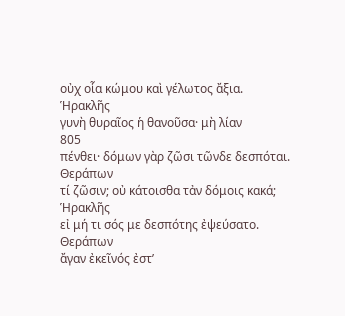οὐχ οἷα κώμου καὶ γέλωτος ἄξια.
Ἡρακλῆς
γυνὴ θυραῖος ἡ θανοῦσα· μὴ λίαν
805
πένθει· δόμων γὰρ ζῶσι τῶνδε δεσπόται.
Θεράπων
τί ζῶσιν; οὐ κάτοισθα τἀν δόμοις κακά;
Ἡρακλῆς
εἰ μή τι σός με δεσπότης ἐψεύσατο.
Θεράπων
ἄγαν ἐκεῖνός ἐστ’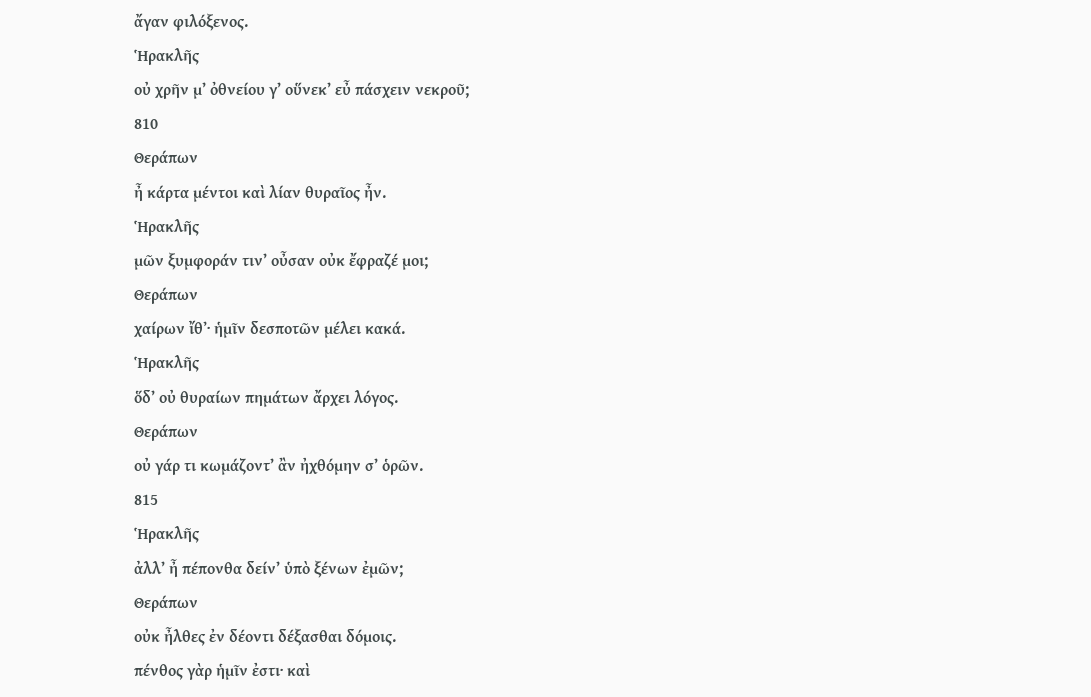ἄγαν φιλόξενος.
Ἡρακλῆς
οὐ χρῆν μ’ ὀθνείου γ’ οὕνεκ’ εὖ πάσχειν νεκροῦ;
810
Θεράπων
ἦ κάρτα μέντοι καὶ λίαν θυραῖος ἦν.
Ἡρακλῆς
μῶν ξυμφοράν τιν’ οὖσαν οὐκ ἔφραζέ μοι;
Θεράπων
χαίρων ἴθʼ· ἡμῖν δεσποτῶν μέλει κακά.
Ἡρακλῆς
ὅδ’ οὐ θυραίων πημάτων ἄρχει λόγος.
Θεράπων
οὐ γάρ τι κωμάζοντ’ ἂν ἠχθόμην σ’ ὁρῶν.
815
Ἡρακλῆς
ἀλλ’ ἦ πέπονθα δείν’ ὑπὸ ξένων ἐμῶν;
Θεράπων
οὐκ ἦλθες ἐν δέοντι δέξασθαι δόμοις.
πένθος γὰρ ἡμῖν ἐστι· καὶ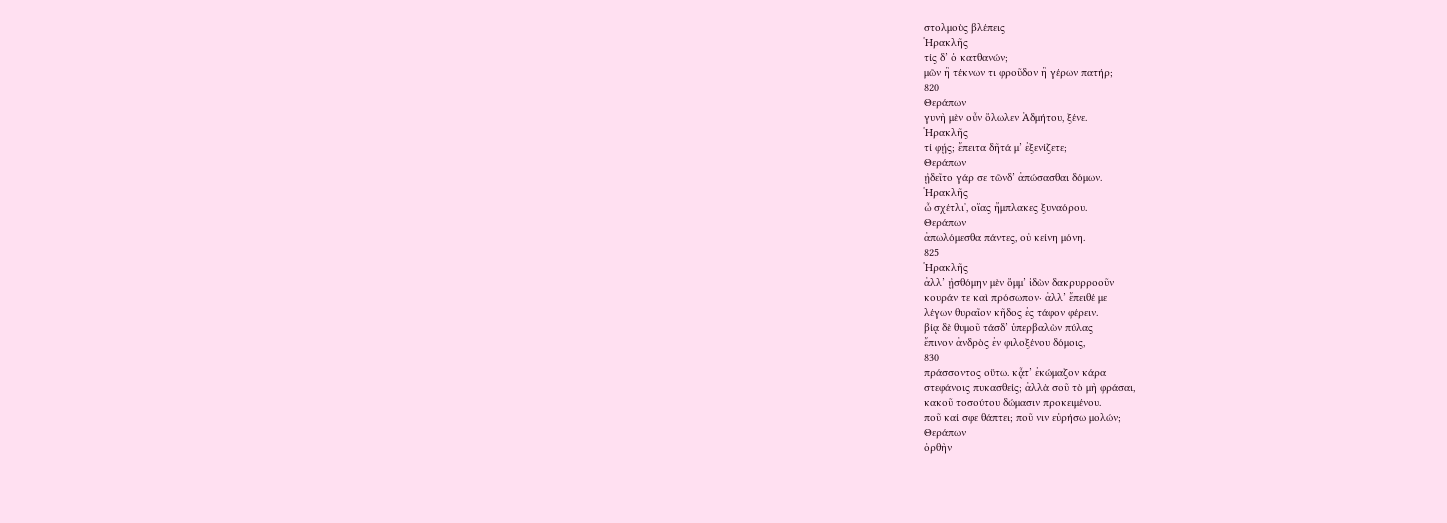στολμοὺς βλέπεις
Ἡρακλῆς
τίς δ’ ὁ κατθανών;
μῶν ἢ τέκνων τι φροῦδον ἢ γέρων πατήρ;
820
Θεράπων
γυνὴ μὲν οὖν ὄλωλεν Ἀδμήτου, ξένε.
Ἡρακλῆς
τί φῄς; ἔπειτα δῆτά μ’ ἐξενίζετε;
Θεράπων
ᾐδεῖτο γάρ σε τῶνδ’ ἀπώσασθαι δόμων.
Ἡρακλῆς
ὦ σχέτλιʼ, οἵας ἤμπλακες ξυναόρου.
Θεράπων
ἀπωλόμεσθα πάντες, οὐ κείνη μόνη.
825
Ἡρακλῆς
ἀλλ’ ᾐσθόμην μὲν ὄμμ’ ἰδὼν δακρυρροοῦν
κουράν τε καὶ πρόσωπον· ἀλλ’ ἔπειθέ με
λέγων θυραῖον κῆδος ἐς τάφον φέρειν.
βίᾳ δὲ θυμοῦ τάσδ’ ὑπερβαλὼν πύλας
ἔπινον ἀνδρὸς ἐν φιλοξένου δόμοις,
830
πράσσοντος οὕτω. κᾆτ’ ἐκώμαζον κάρα
στεφάνοις πυκασθείς; ἀλλὰ σοῦ τὸ μὴ φράσαι,
κακοῦ τοσούτου δώμασιν προκειμένου.
ποῦ καί σφε θάπτει; ποῦ νιν εὑρήσω μολών;
Θεράπων
ὀρθὴν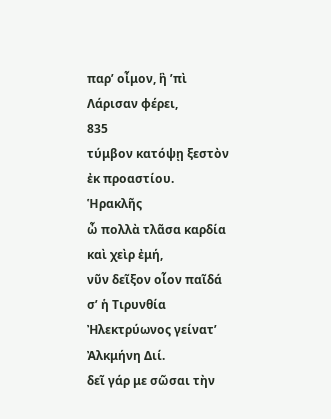παρ’ οἶμον, ἣ ’πὶ Λάρισαν φέρει,
835
τύμβον κατόψῃ ξεστὸν ἐκ προαστίου.
Ἡρακλῆς
ὦ πολλὰ τλᾶσα καρδία καὶ χεὶρ ἐμή,
νῦν δεῖξον οἷον παῖδά σ’ ἡ Τιρυνθία
Ἠλεκτρύωνος γείνατ’ Ἀλκμήνη Διί.
δεῖ γάρ με σῶσαι τὴν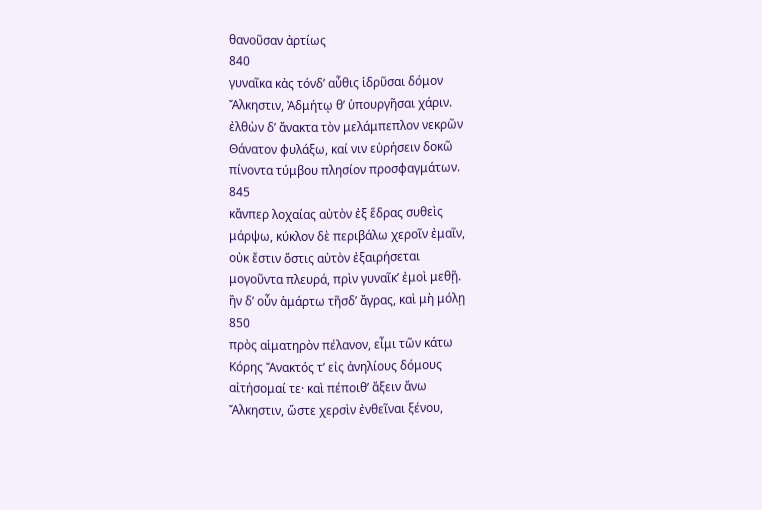θανοῦσαν ἀρτίως
840
γυναῖκα κἀς τόνδ’ αὖθις ἱδρῦσαι δόμον
Ἄλκηστιν, Ἀδμήτῳ θ’ ὑπουργῆσαι χάριν.
ἐλθὼν δ’ ἄνακτα τὸν μελάμπεπλον νεκρῶν
Θάνατον φυλάξω, καί νιν εὑρήσειν δοκῶ
πίνοντα τύμβου πλησίον προσφαγμάτων.
845
κἄνπερ λοχαίας αὐτὸν ἐξ ἕδρας συθεὶς
μάρψω, κύκλον δὲ περιβάλω χεροῖν ἐμαῖν,
οὐκ ἔστιν ὅστις αὐτὸν ἐξαιρήσεται
μογοῦντα πλευρά, πρὶν γυναῖκ’ ἐμοὶ μεθῇ.
ἢν δ’ οὖν ἁμάρτω τῆσδ’ ἄγρας, καὶ μὴ μόλῃ
850
πρὸς αἱματηρὸν πέλανον, εἶμι τῶν κάτω
Κόρης Ἄνακτός τ’ εἰς ἀνηλίους δόμους
αἰτήσομαί τε· καὶ πέποιθ’ ἄξειν ἄνω
Ἄλκηστιν, ὥστε χερσὶν ἐνθεῖναι ξένου,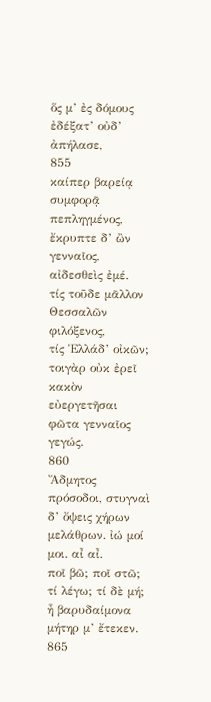ὅς μ’ ἐς δόμους ἐδέξατ’ οὐδ’ ἀπήλασε,
855
καίπερ βαρείᾳ συμφορᾷ πεπληγμένος,
ἔκρυπτε δ’ ὢν γενναῖος, αἰδεσθεὶς ἐμέ.
τίς τοῦδε μᾶλλον Θεσσαλῶν φιλόξενος,
τίς Ἑλλάδ’ οἰκῶν; τοιγὰρ οὐκ ἐρεῖ κακὸν
εὐεργετῆσαι φῶτα γενναῖος γεγώς.
860
Ἄδμητος
πρόσοδοι, στυγναὶ δ’ ὄψεις χήρων
μελάθρων. ἰώ μοί μοι. αἶ αἶ.
ποῖ βῶ; ποῖ στῶ; τί λέγω; τί δὲ μή;
ἦ βαρυδαίμονα μήτηρ μ’ ἔτεκεν.
865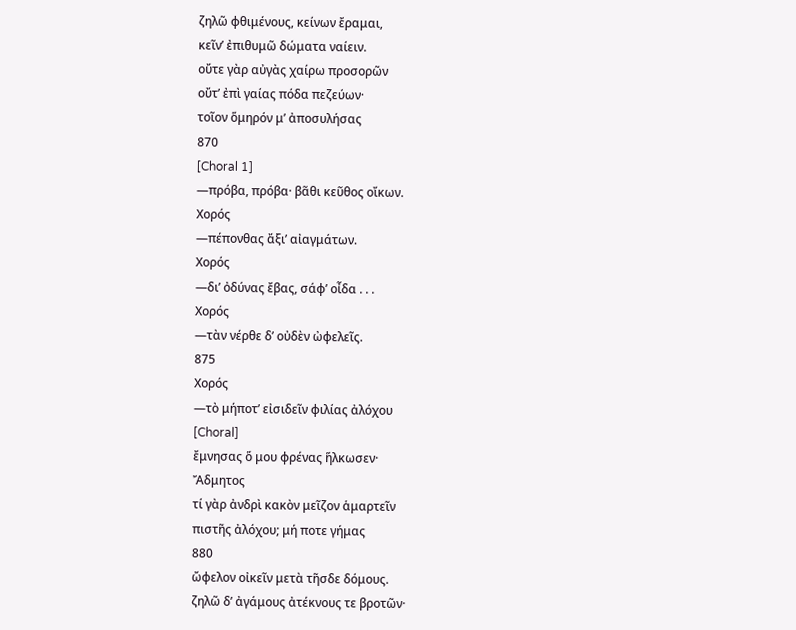ζηλῶ φθιμένους, κείνων ἔραμαι,
κεῖν’ ἐπιθυμῶ δώματα ναίειν.
οὔτε γὰρ αὐγὰς χαίρω προσορῶν
οὔτ’ ἐπὶ γαίας πόδα πεζεύων·
τοῖον ὅμηρόν μ’ ἀποσυλήσας
870
[Choral 1]
—πρόβα, πρόβα· βᾶθι κεῦθος οἴκων.
Χορός
—πέπονθας ἄξι’ αἰαγμάτων.
Χορός
—δι’ ὀδύνας ἔβας, σάφ’ οἶδα . . .
Χορός
—τὰν νέρθε δ’ οὐδὲν ὠφελεῖς.
875
Χορός
—τὸ μήποτ’ εἰσιδεῖν φιλίας ἀλόχου
[Choral]
ἔμνησας ὅ μου φρένας ἥλκωσεν·
Ἄδμητος
τί γὰρ ἀνδρὶ κακὸν μεῖζον ἁμαρτεῖν
πιστῆς ἀλόχου; μή ποτε γήμας
880
ὤφελον οἰκεῖν μετὰ τῆσδε δόμους.
ζηλῶ δ’ ἀγάμους ἀτέκνους τε βροτῶν·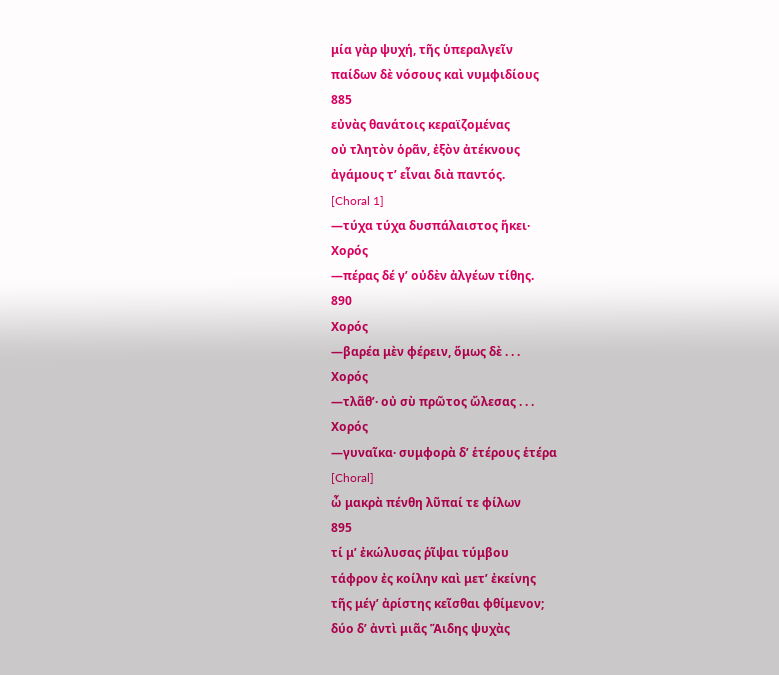μία γὰρ ψυχή, τῆς ὑπεραλγεῖν
παίδων δὲ νόσους καὶ νυμφιδίους
885
εὐνὰς θανάτοις κεραϊζομένας
οὐ τλητὸν ὁρᾶν, ἐξὸν ἀτέκνους
ἀγάμους τ’ εἶναι διὰ παντός.
[Choral 1]
—τύχα τύχα δυσπάλαιστος ἥκει·
Χορός
—πέρας δέ γ’ οὐδὲν ἀλγέων τίθης.
890
Χορός
—βαρέα μὲν φέρειν, ὅμως δὲ . . .
Χορός
—τλᾶθʼ· οὐ σὺ πρῶτος ὤλεσας . . .
Χορός
—γυναῖκα· συμφορὰ δ’ ἑτέρους ἑτέρα
[Choral]
ὦ μακρὰ πένθη λῦπαί τε φίλων
895
τί μ’ ἐκώλυσας ῥῖψαι τύμβου
τάφρον ἐς κοίλην καὶ μετ’ ἐκείνης
τῆς μέγ’ ἀρίστης κεῖσθαι φθίμενον;
δύο δ’ ἀντὶ μιᾶς Ἅιδης ψυχὰς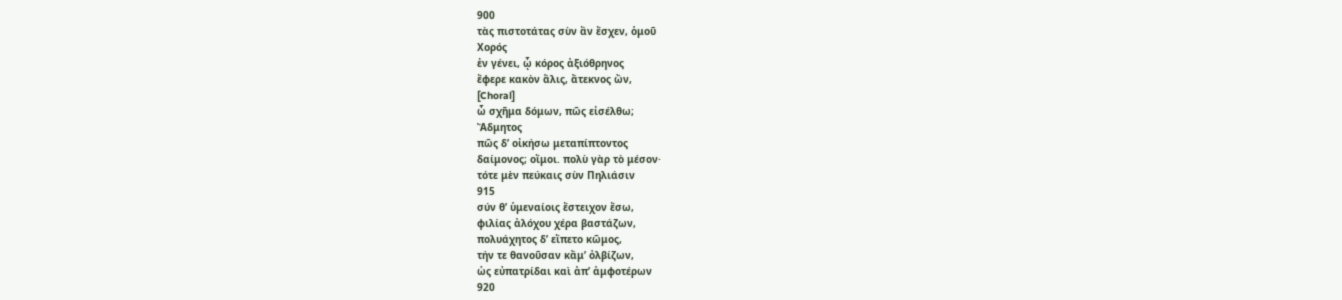900
τὰς πιστοτάτας σὺν ἂν ἔσχεν, ὁμοῦ
Χορός
ἐν γένει, ᾧ κόρος ἀξιόθρηνος
ἔφερε κακὸν ἅλις, ἄτεκνος ὤν,
[Choral]
ὦ σχῆμα δόμων, πῶς εἰσέλθω;
Ἄδμητος
πῶς δ’ οἰκήσω μεταπίπτοντος
δαίμονος; οἴμοι. πολὺ γὰρ τὸ μέσον·
τότε μὲν πεύκαις σὺν Πηλιάσιν
915
σύν θ’ ὑμεναίοις ἔστειχον ἔσω,
φιλίας ἀλόχου χέρα βαστάζων,
πολυάχητος δ’ εἵπετο κῶμος,
τήν τε θανοῦσαν κἄμ’ ὀλβίζων,
ὡς εὐπατρίδαι καὶ ἀπ’ ἀμφοτέρων
920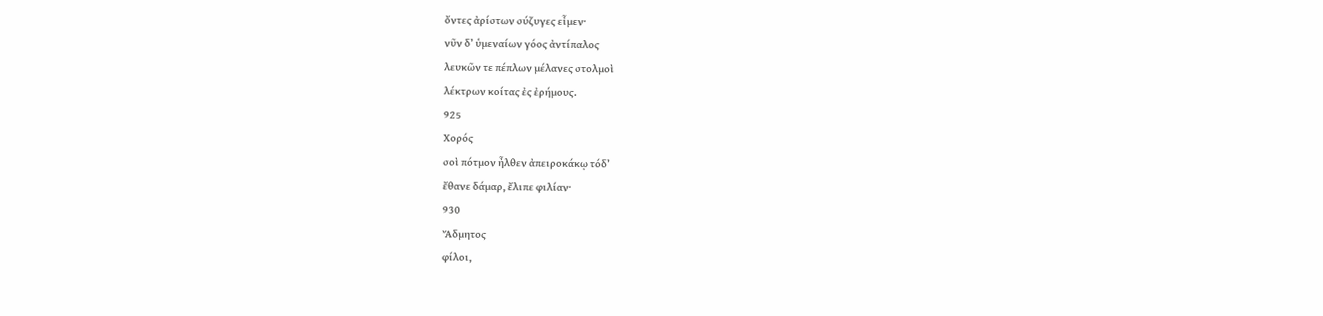ὄντες ἀρίστων σύζυγες εἶμεν·
νῦν δ’ ὑμεναίων γόος ἀντίπαλος
λευκῶν τε πέπλων μέλανες στολμοὶ
λέκτρων κοίτας ἐς ἐρήμους.
925
Χορός
σοὶ πότμον ἦλθεν ἀπειροκάκῳ τόδ’
ἔθανε δάμαρ, ἔλιπε φιλίαν·
930
Ἄδμητος
φίλοι,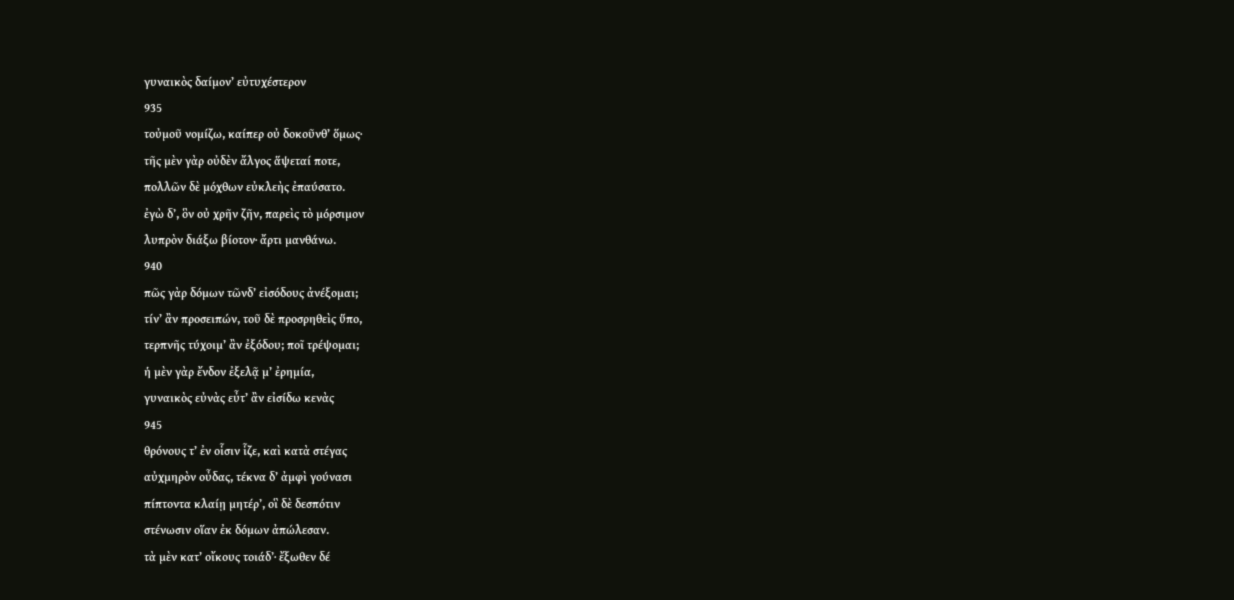γυναικὸς δαίμον’ εὐτυχέστερον
935
τοὐμοῦ νομίζω, καίπερ οὐ δοκοῦνθ’ ὅμως·
τῆς μὲν γὰρ οὐδὲν ἄλγος ἅψεταί ποτε,
πολλῶν δὲ μόχθων εὐκλεὴς ἐπαύσατο.
ἐγὼ δʼ, ὃν οὐ χρῆν ζῆν, παρεὶς τὸ μόρσιμον
λυπρὸν διάξω βίοτον· ἄρτι μανθάνω.
940
πῶς γὰρ δόμων τῶνδ’ εἰσόδους ἀνέξομαι;
τίν’ ἂν προσειπών, τοῦ δὲ προσρηθεὶς ὕπο,
τερπνῆς τύχοιμ’ ἂν ἐξόδου; ποῖ τρέψομαι;
ἡ μὲν γὰρ ἔνδον ἐξελᾷ μ’ ἐρημία,
γυναικὸς εὐνὰς εὖτ’ ἂν εἰσίδω κενὰς
945
θρόνους τ’ ἐν οἷσιν ἷζε, καὶ κατὰ στέγας
αὐχμηρὸν οὖδας, τέκνα δ’ ἀμφὶ γούνασι
πίπτοντα κλαίῃ μητέρʼ, οἳ δὲ δεσπότιν
στένωσιν οἵαν ἐκ δόμων ἀπώλεσαν.
τὰ μὲν κατ’ οἴκους τοιάδʼ· ἔξωθεν δέ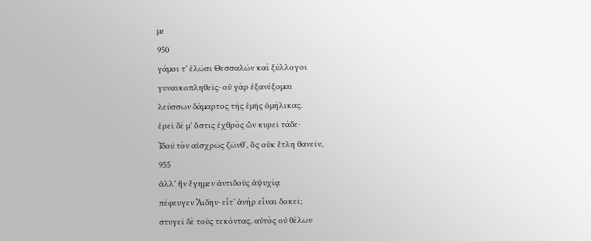με
950
γάμοι τ’ ἐλῶσι Θεσσαλῶν καὶ ξύλλογοι
γυναικοπληθεῖς· οὐ γὰρ ἐξανέξομαι
λεύσσων δάμαρτος τῆς ἐμῆς ὁμήλικας.
ἐρεῖ δέ μ’ ὅστις ἐχθρὸς ὢν κυρεῖ τάδε·
Ἰδοῦ τὸν αἰσχρῶς ζῶνθʼ, ὃς οὐκ ἔτλη θανεῖν,
955
ἀλλ’ ἣν ἔγημεν ἀντιδοὺς ἀψυχίᾳ
πέφευγεν Ἅιδην· εἶτ’ ἀνὴρ εἶναι δοκεῖ;
στυγεῖ δὲ τοὺς τεκόντας, αὐτὸς οὐ θέλων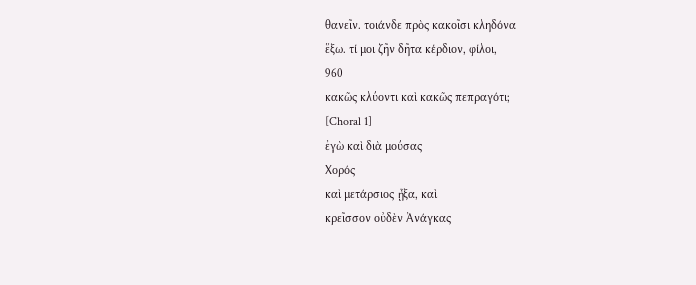θανεῖν. τοιάνδε πρὸς κακοῖσι κληδόνα
ἕξω. τί μοι ζῆν δῆτα κέρδιον, φίλοι,
960
κακῶς κλύοντι καὶ κακῶς πεπραγότι;
[Choral 1]
ἐγὼ καὶ διὰ μούσας
Χορός
καὶ μετάρσιος ᾖξα, καὶ
κρεῖσσον οὐδὲν Ἀνάγκας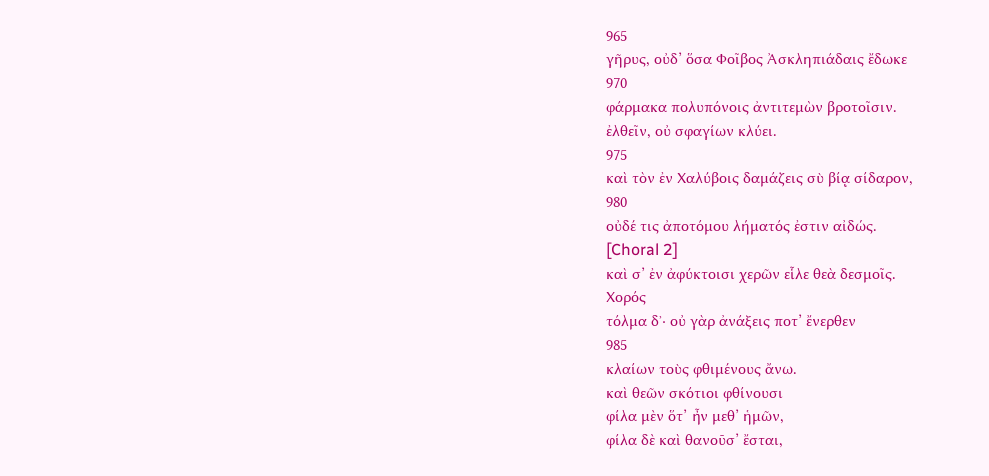965
γῆρυς, οὐδ’ ὅσα Φοῖβος Ἀσκληπιάδαις ἔδωκε
970
φάρμακα πολυπόνοις ἀντιτεμὼν βροτοῖσιν.
ἐλθεῖν, οὐ σφαγίων κλύει.
975
καὶ τὸν ἐν Χαλύβοις δαμάζεις σὺ βίᾳ σίδαρον,
980
οὐδέ τις ἀποτόμου λήματός ἐστιν αἰδώς.
[Choral 2]
καὶ σ’ ἐν ἀφύκτοισι χερῶν εἷλε θεὰ δεσμοῖς.
Χορός
τόλμα δʼ· οὐ γὰρ ἀνάξεις ποτ’ ἔνερθεν
985
κλαίων τοὺς φθιμένους ἄνω.
καὶ θεῶν σκότιοι φθίνουσι
φίλα μὲν ὅτ’ ἦν μεθ’ ἡμῶν,
φίλα δὲ καὶ θανοῦσ’ ἔσται,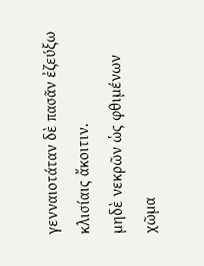γενναιοτάταν δὲ πασᾶν ἐζεύξω κλισίαις ἄκοιτιν.
μηδὲ νεκρῶν ὡς φθιμένων χῶμα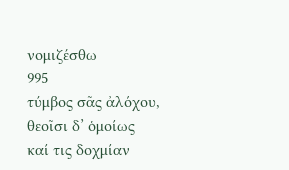νομιζέσθω
995
τύμβος σᾶς ἀλόχου, θεοῖσι δ’ ὁμοίως
καί τις δοχμίαν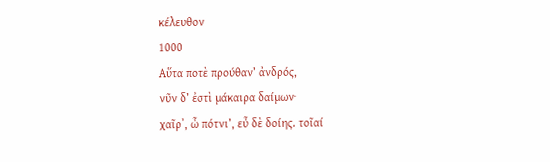κέλευθον
1000
Αὕτα ποτὲ προύθαν’ ἀνδρός,
νῦν δ’ ἐστὶ μάκαιρα δαίμων·
χαῖρʼ, ὦ πότνι’, εὖ δὲ δοίης. τοῖαί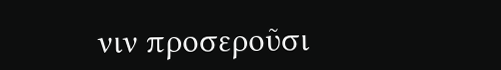νιν προσεροῦσι